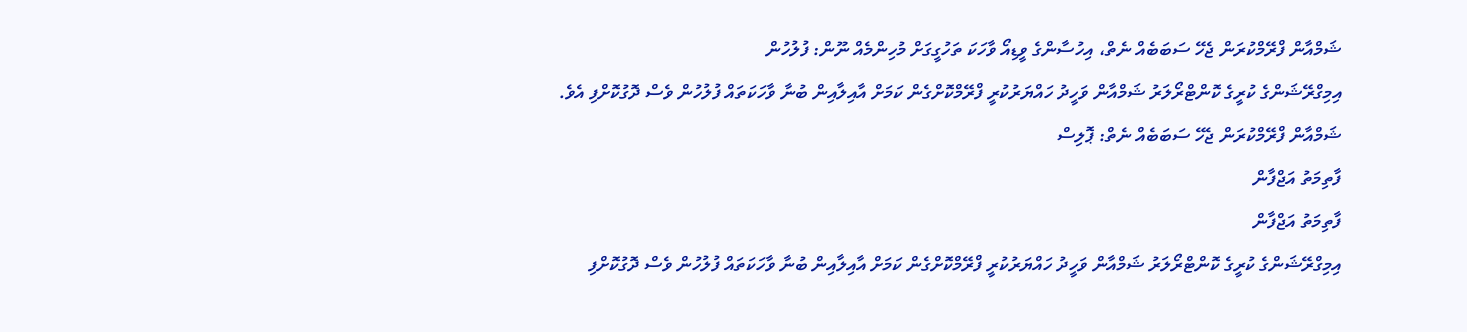ޝަމްއާން ފްރޭމްކުރަން ޖެހޭ ސަބަބެއް ނެތް، އިހުސާންގެ ވީޑިއޯ ވާހަކަ ތަހުގީގަށް މުހިންމެއް ނޫން: ފުލުހުން
އިމިގްރޭޝަންގެ ކުރީގެ ކޮންޓްރޯލަރު ޝަމްއާން ވަހީދު ހައްޔަރުކުރީ ފްރޭމްކޮށްގެން ކަމަށް އާއިލާއިން ބުނާ ވާހަކަތައް ފުލުހުން ވެސް ދޮގުކޮށްފި އެވެ.
ޝަމްއާން ފްރޭމްކުރަން ޖެހޭ ސަބަބެއް ނެތް: ޕޮލިސް
ފާތިމަތު އަޖްފާން
ފާތިމަތު އަޖްފާން
އިމިގްރޭޝަންގެ ކުރީގެ ކޮންޓްރޯލަރު ޝަމްއާން ވަހީދު ހައްޔަރުކުރީ ފްރޭމްކޮށްގެން ކަމަށް އާއިލާއިން ބުނާ ވާހަކަތައް ފުލުހުން ވެސް ދޮގުކޮށްފި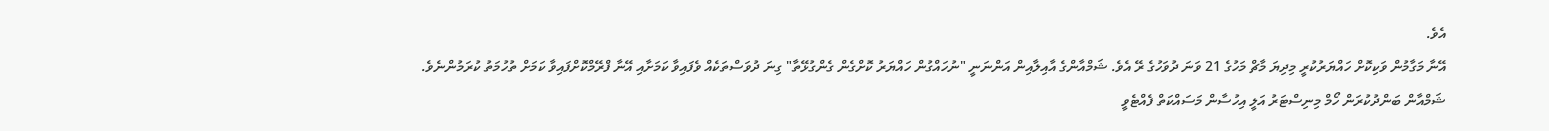އެވެ.
އޭނާ މަގާމުން ވަކިކޮށް ހައްޔަރުކުރީ މިދިޔަ މާޗް މަހުގެ 21 ވަނަ ދުވަހުގެ ރޭ އެވެ. ޝަމްއާންގެ އާއިލާއިން އަންނަނީ "ނުހައްގުން ހައްޔަރު ކޮށްގެން ގެންގުޅޭތާ" ގިނަ ދުވަސްތަކެއް ވެފައިވާ ކަމަށާއި އޭނާ ފްރޭމްކޮށްފައިވާ ކަމަށް ތުހުމަތު ކުރަމުންނެވެ.
ޝަމްއާން ބަންދުކުރަން ހޯމް މިނިސްޓަރު އަލީ އިހުސާން މަސައްކަތް ފެއްޓެވީ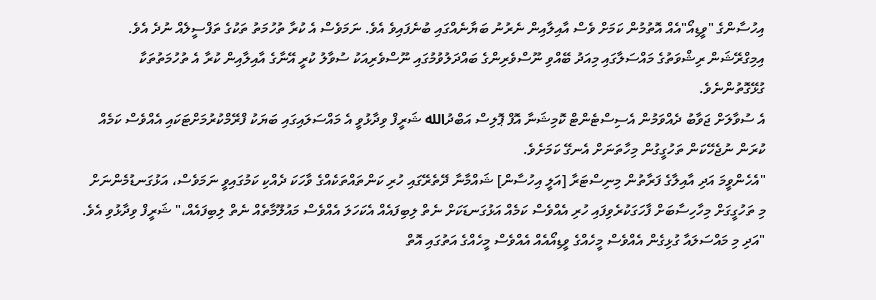އިހުސާންގެ "ވީޑިއޯ"އެއް އޮތުމުން ކަމަށް ވެސް އާއިލާއިން ނެރުނު ބަޔާނެއްގައި ބުނެފައިވެ އެވެ. ނަމަވެސް އެ ކުރާ ތުހުމަތު ތަކުގެ ތަފްސީލެއް ނުދެ އެވެ.
އިމިގްރޭޝަން ރިޝްވަތުގެ މައްސަލާގައި މިއަދު ބޭއްވި ނޫސްވެރިންގެ ބައްދަލުވުމުގައި ނޫސްވެރިއަކު ސުވާލު ކުރީ އޭނާގެ އާއިލާއިން ކުރާ އެ ތުހުމަތުތަކާ ގުޅޭގޮތުންނެވެ.
އެ ސުވާލަށް ޖަވާބު ދެއްވަމުން އެސިސްޓެންޓް ކޮމިޝަނާ އޮފް ޕޮލިސް އަބްދުالله ޝަރީފް ވިދާޅުވީ އެ މައްސަލައިގައި ބަޔަކު ފްރޭމްކުރުމަށްޓަކައި އެއްވެސް ކަމެއް ކުރަން ނުޖެހޭކަން ތަހުގީގުން މިހާތަނަށް އެނގޭ ކަމަށެވެ.
"އެހެންވީމަ އަދި އާއިލާގެ ފަރާތުން މިނިސްޓަރާ [އަލީ އިހުސާން] ޝައްމާނާ ދޭތެރޭގައި ހުރި ކަންތައްތަކެއްގެ ވާހަކަ ދެއްކި ކަމުގައިވީ ނަމަވެސް، އަޅުގަނޑުމެންނަށް މި ތަހުގީގަށް މިހާހިސާބަށް ފާހަގަކުރެވިފައި ހުރި އެއްވެސް ކަމެއް އަޅުގަނޑަކަށް ނެތް ލިބިފައެއް އެކަހަލަ އެއްވެސް މައުލޫމާތެއް ނެތް ލިބިފައެއް،" ޝަރީފް ވިދާޅުވި އެވެ.
"އަދި މި މައްސަލައާ ގުޅިގެން އެއްވެސް މީހެއްގެ ވީޑިއޯއެއް އެއްވެސް މީހެއްގެ އަތުގައި އޮތް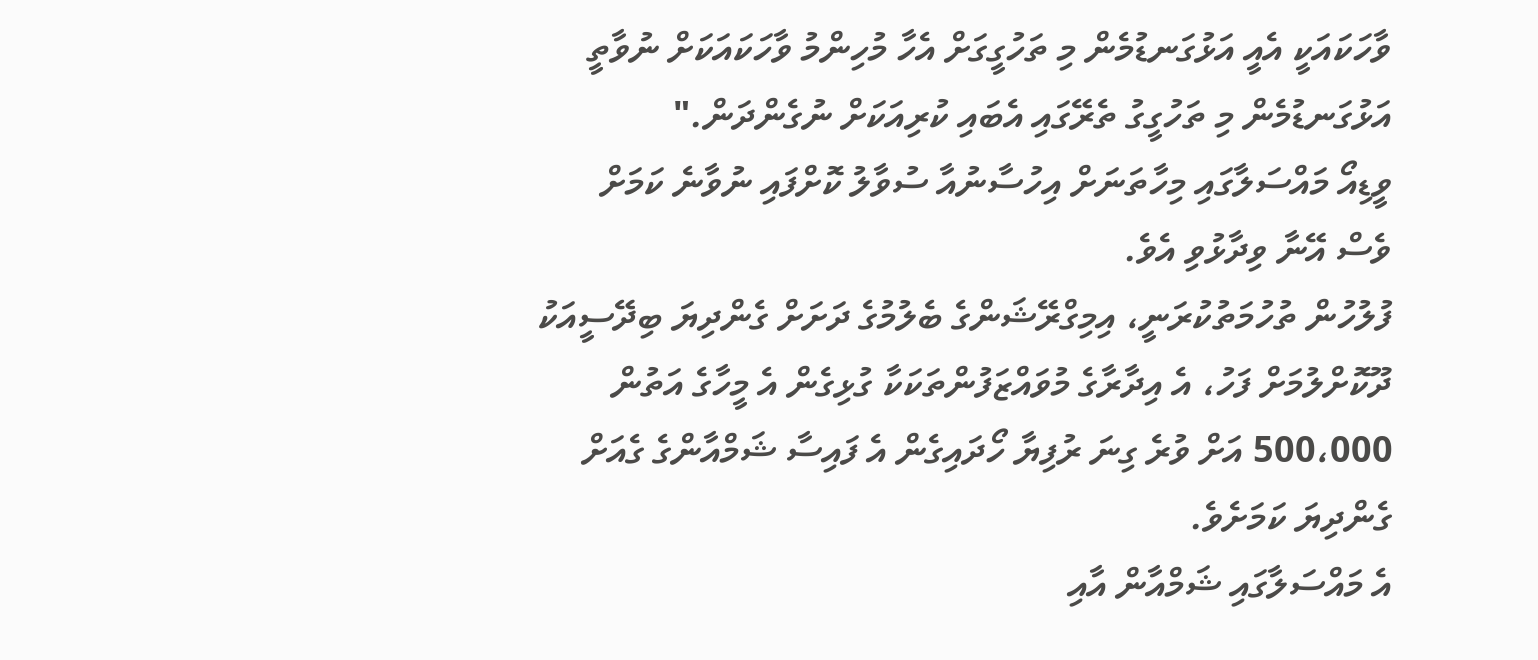ވާހަކައަކީ އެއީ އަޅުގަނޑުމެން މި ތަހުގީގަށް އެހާ މުހިންމު ވާހަކައަކަށް ނުވާތީ އަޅުގަނޑުމެން މި ތަހުގީގު ތެރޭގައި އެބައި ކުރިއަކަށް ނުގެންދަން."
ވީޑިއޯ މައްސަލާގައި މިހާތަނަށް އިހުސާނުއާ ސުވާލު ކޮށްފައި ނުވާނެ ކަމަށް ވެސް އޭނާ ވިދާޅުވި އެވެ.
ފުލުހުން ތުހުމަތުކުރަނީ، އިމިގްރޭޝަންގެ ބެލުމުގެ ދަށަށް ގެންދިޔަ ބިދޭސީއަކު ދޫކޮށްލުމަށް ފަހު، އެ އިދާރާގެ މުވައްޒަފުންތަކަކާ ގުޅިގެން އެ މީހާގެ އަތުން 500،000 އަށް ވުރެ ގިނަ ރުފިޔާ ހޯދައިގެން އެ ފައިސާ ޝަމްއާންގެ ގެއަށް ގެންދިޔަ ކަމަށެވެ.
އެ މައްސަލާގައި ޝަމްއާން އާއި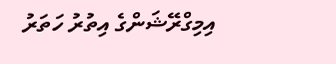އިމިގްރޭޝަންގެ އިތުރު ހަތަރު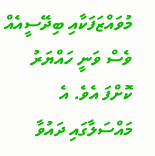މުވައްޒަފަކާއި ބިދޭސީއެއް ވެސް ވަނީ ހައްޔަރު ކޮށްފަ އެވެ. އެ މައްސަލާގައި ދައުވާ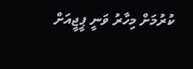ކުރުމަށް މިހާރު ވަނީ ޕީޖީއަށް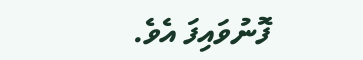ފޮނުވައިފަ އެވެ.